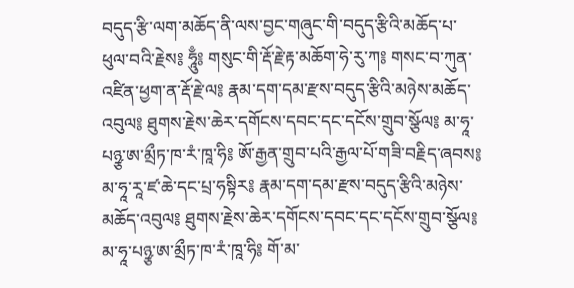བདུད་རྩི་ལག་མཆོད་ནི་ལས་བྱང་གཞུང་གི་བདུད་རྩིའི་མཆོད་པ་ཕུལ་བའི་རྗེས༔ ཧཱུྃ༔ གསུང་གི་རྡོ་རྗེ་རྟ་མཆོག་ཧེ་རུ་ཀ༔ གསང་བ་ཀུན་འཛིན་ཕྱག་ན་རྡོ་རྗེ་ལ༔ རྣམ་དག་དམ་རྫས་བདུད་རྩིའི་མཉེས་མཆོད་འབུལ༔ ཐུགས་རྗེས་ཆེར་དགོངས་དབང་དང་དངོས་གྲུབ་སྩོལ༔ མ་ཧཱ་པཉྩ་ཨ་མྲྀཏ་ཁ་རཾ་ཁཱ་ཧི༔ ཨོ་རྒྱན་གྲུབ་པའི་རྒྱལ་པོ་གཟི་བརྗིད་ཞབས༔ མ་ཧཱ་རཱ་ཛ་ཆེ་དང་པྲ་ཧསྟིར༔ རྣམ་དག་དམ་རྫས་བདུད་རྩིའི་མཉེས་མཆོད་འབུལ༔ ཐུགས་རྗེས་ཆེར་དགོངས་དབང་དང་དངོས་གྲུབ་སྩོལ༔ མ་ཧཱ་པཉྩ་ཨ་མྲྀཏ་ཁ་རཾ་ཁཱ་ཧི༔ གོ་མ་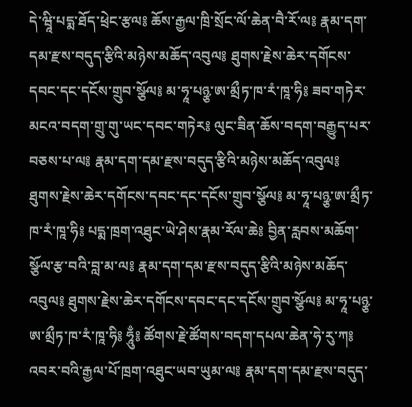དེ་ཝཱི་པདྨ་ཐོད་ཕྲེང་རྩལ༔ ཆོས་རྒྱལ་ཁྲི་སྲོང་ལོ་ཆེན་བཻ་རོ་ལ༔ རྣམ་དག་དམ་རྫས་བདུད་རྩིའི་མཉེས་མཆོད་འབུལ༔ ཐུགས་རྗེས་ཆེར་དགོངས་དབང་དང་དངོས་གྲུབ་སྩོལ༔ མ་ཧཱ་པཉྩ་ཨ་མྲྀཏ་ཁ་རཾ་ཁཱ་ཧི༔ ཟབ་གཏེར་མངའ་བདག་གྲུ་གུ་ཡང་དབང་གཏེར༔ ལུང་ཟིན་ཆོས་བདག་བརྒྱུད་པར་བཅས་པ་ལ༔ རྣམ་དག་དམ་རྫས་བདུད་རྩིའི་མཉེས་མཆོད་འབུལ༔ ཐུགས་རྗེས་ཆེར་དགོངས་དབང་དང་དངོས་གྲུབ་སྩོལ༔ མ་ཧཱ་པཉྩ་ཨ་མྲྀཏ་ཁ་རཾ་ཁཱ་ཧི༔ པདྨ་ཁྲག་འཐུང་ཡེ་ཤེས་རྣམ་རོལ་ཆེ༔ བྱིན་རླབས་མཆོག་སྩོལ་རྩ་བའི་བླ་མ་ལ༔ རྣམ་དག་དམ་རྫས་བདུད་རྩིའི་མཉེས་མཆོད་འབུལ༔ ཐུགས་རྗེས་ཆེར་དགོངས་དབང་དང་དངོས་གྲུབ་སྩོལ༔ མ་ཧཱ་པཉྩ་ཨ་མྲྀཏ་ཁ་རཾ་ཁཱ་ཧི༔ ཧཱུྃ༔ ཚོགས་རྗེ་ཚོགས་བདག་དཔལ་ཆེན་ཧེ་རུ་ཀ༔ འབར་བའི་རྒྱལ་པོ་ཁྲག་འཐུང་ཡབ་ཡུམ་ལ༔ རྣམ་དག་དམ་རྫས་བདུད་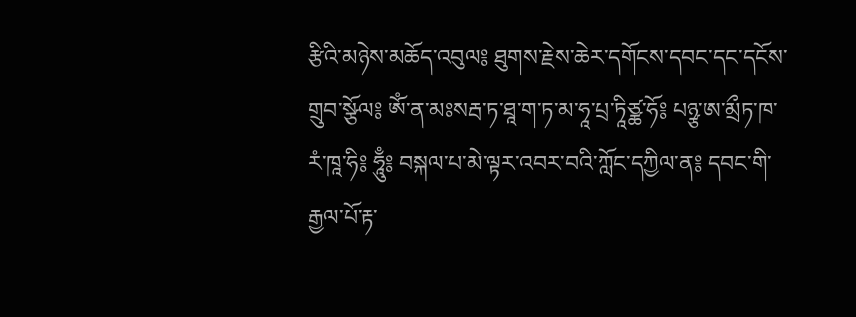རྩིའི་མཉེས་མཆོད་འབུལ༔ ཐུགས་རྗེས་ཆེར་དགོངས་དབང་དང་དངོས་གྲུབ་སྩོལ༔ ཨོཾ་ན་མཿསརྦ་ཏ་ཐཱ་ག་ཏ་མ་ཧཱ་པྲ་ཏཱིཙྪ་ཧོ༔ པཉྩ་ཨ་མྲྀཏ་ཁ་རཾ་ཁཱ་ཧི༔ ཧཱུྃ༔ བསྐལ་པ་མེ་ལྟར་འབར་བའི་ཀློང་དཀྱིལ་ན༔ དབང་གི་རྒྱལ་པོ་རྟ་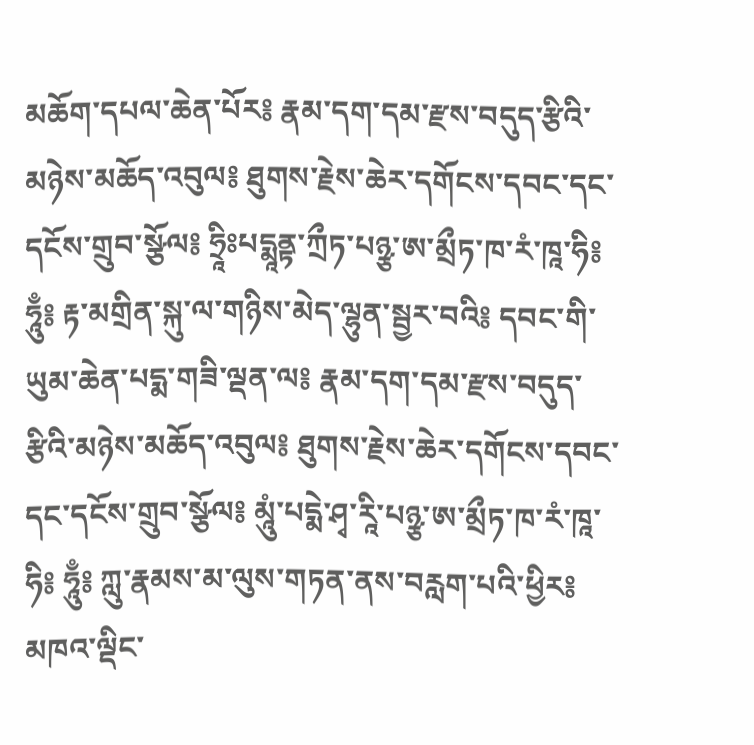མཆོག་དཔལ་ཆེན་པོར༔ རྣམ་དག་དམ་རྫས་བདུད་རྩིའི་མཉེས་མཆོད་འབུལ༔ ཐུགས་རྗེས་ཆེར་དགོངས་དབང་དང་དངོས་གྲུབ་སྩོལ༔ ཧྲཱིཿཔདྨཱནྟ་ཀྲྀཏ་པཉྩ་ཨ་མྲྀཏ་ཁ་རཾ་ཁཱ་ཧི༔ ཧཱུྃ༔ རྟ་མགྲིན་སྐུ་ལ་གཉིས་མེད་ལྷུན་སྦྱར་བའི༔ དབང་གི་ཡུམ་ཆེན་པདྨ་གཟི་ལྡན་ལ༔ རྣམ་དག་དམ་རྫས་བདུད་རྩིའི་མཉེས་མཆོད་འབུལ༔ ཐུགས་རྗེས་ཆེར་དགོངས་དབང་དང་དངོས་གྲུབ་སྩོལ༔ མཱུཾ་པདྨེ་ཤྭ་རཱི་པཉྩ་ཨ་མྲྀཏ་ཁ་རཾ་ཁཱ་ཧི༔ ཧཱུྃ༔ ཀླུ་རྣམས་མ་ལུས་གཏན་ནས་བརླག་པའི་ཕྱིར༔ མཁའ་ལྡིང་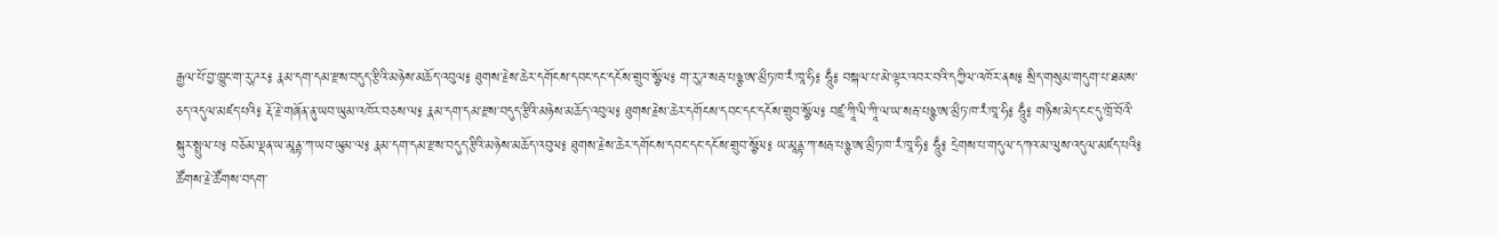རྒྱལ་པོ་བྱ་ཁྱུང་ག་རུ་ཌར༔ རྣམ་དག་དམ་རྫས་བདུད་རྩིའི་མཉེས་མཆོད་འབུལ༔ ཐུགས་རྗེས་ཆེར་དགོངས་དབང་དང་དངོས་གྲུབ་སྩོལ༔ ག་རུ་ཌ་སརྦ་པཉྩ་ཨ་མྲྀཏ་ཁ་རཾ་ཁཱ་ཧི༔ ཧཱུྃ༔ བསྐལ་པ་མེ་ལྟར་འབར་བའི་དཀྱིལ་འཁོར་ནས༔ སྲིད་གསུམ་གདུག་པ་ཐམས་ཅད་འདུལ་མཛད་པའི༔ རྡོ་རྗེ་གཞོན་ནུ་ཡབ་ཡུམ་འཁོར་བཅས་ལ༔ རྣམ་དག་དམ་རྫས་བདུད་རྩིའི་མཉེས་མཆོད་འབུལ༔ ཐུགས་རྗེས་ཆེར་དགོངས་དབང་དང་དངོས་གྲུབ་སྩོལ༔ བཛྲ་ཀཱི་ལི་ཀཱི་ལ་ཡ་སརྦ་པཉྩ་ཨ་མྲྀཏ་ཁ་རཾ་ཁཱ་ཧི༔ ཧཱུྃ༔ གཉིས་མེད་ངང་དུ་ཁྲོ་བོའི་སྐུར་སྤྲུལ་པ༔ བཅོམ་ལྡན་ཡ་མཱནྟ་ཀ་ཡབ་ཡུམ་ལ༔ རྣམ་དག་དམ་རྫས་བདུད་རྩིའི་མཉེས་མཆོད་འབུལ༔ ཐུགས་རྗེས་ཆེར་དགོངས་དབང་དང་དངོས་གྲུབ་སྩོལ༔ ཡ་མཱནྟ་ཀ་སརྦ་པཉྩ་ཨ་མྲྀཏ་ཁ་རཾ་ཁཱ་ཧི༔ ཧཱུྃ༔ དྲེགས་པ་གདུལ་དཀའ་མ་ལུས་འདུལ་མཛད་པའི༔ ཚོགས་རྗེ་ཚོགས་བདག་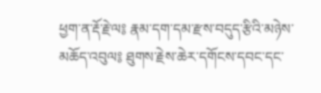ཕྱག་ན་རྡོ་རྗེ་ལ༔ རྣམ་དག་དམ་རྫས་བདུད་རྩིའི་མཉེས་མཆོད་འབུལ༔ ཐུགས་རྗེས་ཆེར་དགོངས་དབང་དང་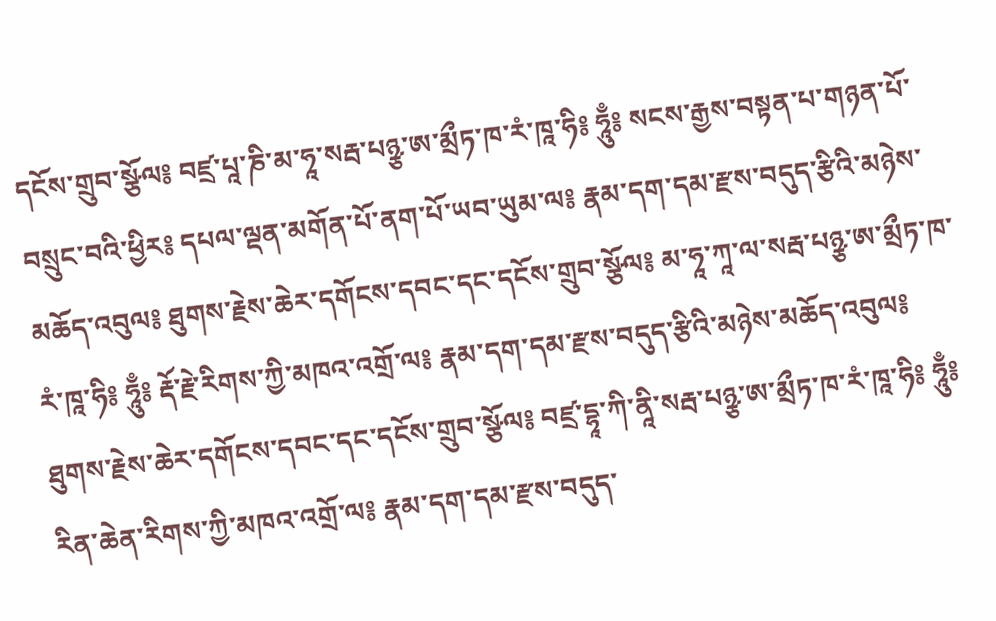དངོས་གྲུབ་སྩོལ༔ བཛྲ་པཱ་ཎི་མ་ཧཱ་སརྦ་པཉྩ་ཨ་མྲྀཏ་ཁ་རཾ་ཁཱ་ཧི༔ ཧཱུྃ༔ སངས་རྒྱས་བསྟན་པ་གཉན་པོ་བསྲུང་བའི་ཕྱིར༔ དཔལ་ལྡན་མགོན་པོ་ནག་པོ་ཡབ་ཡུམ་ལ༔ རྣམ་དག་དམ་རྫས་བདུད་རྩིའི་མཉེས་མཆོད་འབུལ༔ ཐུགས་རྗེས་ཆེར་དགོངས་དབང་དང་དངོས་གྲུབ་སྩོལ༔ མ་ཧཱ་ཀཱ་ལ་སརྦ་པཉྩ་ཨ་མྲྀཏ་ཁ་རཾ་ཁཱ་ཧི༔ ཧཱུྃ༔ རྡོ་རྗེ་རིགས་ཀྱི་མཁའ་འགྲོ་ལ༔ རྣམ་དག་དམ་རྫས་བདུད་རྩིའི་མཉེས་མཆོད་འབུལ༔ ཐུགས་རྗེས་ཆེར་དགོངས་དབང་དང་དངོས་གྲུབ་སྩོལ༔ བཛྲ་དྷཱ་ཀི་ནཱི་སརྦ་པཉྩ་ཨ་མྲྀཏ་ཁ་རཾ་ཁཱ་ཧི༔ ཧཱུྃ༔ རིན་ཆེན་རིགས་ཀྱི་མཁའ་འགྲོ་ལ༔ རྣམ་དག་དམ་རྫས་བདུད་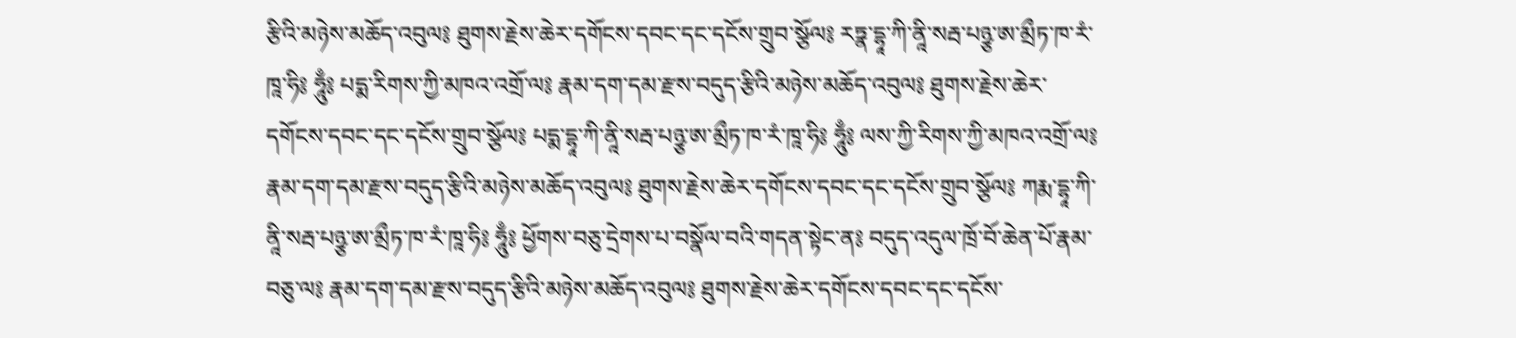རྩིའི་མཉེས་མཆོད་འབུལ༔ ཐུགས་རྗེས་ཆེར་དགོངས་དབང་དང་དངོས་གྲུབ་སྩོལ༔ རཏྣ་དྷཱ་ཀི་ནཱི་སརྦ་པཉྩ་ཨ་མྲྀཏ་ཁ་རཾ་ཁཱ་ཧི༔ ཧཱུྃ༔ པདྨ་རིགས་ཀྱི་མཁའ་འགྲོ་ལ༔ རྣམ་དག་དམ་རྫས་བདུད་རྩིའི་མཉེས་མཆོད་འབུལ༔ ཐུགས་རྗེས་ཆེར་དགོངས་དབང་དང་དངོས་གྲུབ་སྩོལ༔ པདྨ་དྷཱ་ཀི་ནཱི་སརྦ་པཉྩ་ཨ་མྲྀཏ་ཁ་རཾ་ཁཱ་ཧི༔ ཧཱུྃ༔ ལས་ཀྱི་རིགས་ཀྱི་མཁའ་འགྲོ་ལ༔ རྣམ་དག་དམ་རྫས་བདུད་རྩིའི་མཉེས་མཆོད་འབུལ༔ ཐུགས་རྗེས་ཆེར་དགོངས་དབང་དང་དངོས་གྲུབ་སྩོལ༔ ཀརྨ་དྷཱ་ཀི་ནཱི་སརྦ་པཉྩ་ཨ་མྲྀཏ་ཁ་རཾ་ཁཱ་ཧི༔ ཧཱུྃ༔ ཕྱོགས་བཅུ་དྲེགས་པ་བསྣོལ་བའི་གདན་སྟེང་ན༔ བདུད་འདུལ་ཁྲོ་བོ་ཆེན་པོ་རྣམ་བཅུ་ལ༔ རྣམ་དག་དམ་རྫས་བདུད་རྩིའི་མཉེས་མཆོད་འབུལ༔ ཐུགས་རྗེས་ཆེར་དགོངས་དབང་དང་དངོས་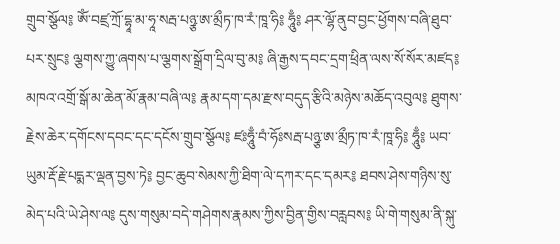གྲུབ་སྩོལ༔ ཨོཾ་བཛྲ་ཀྲོ་དྷཱ་མ་ཧཱ་སརྦ་པཉྩ་ཨ་མྲྀཏ་ཁ་རཾ་ཁཱ་ཧི༔ ཧཱུྃ༔ ཤར་ལྷོ་ནུབ་བྱང་ཕྱོགས་བཞི་ཐུབ་པར་སྲུང༔ ལྕགས་ཀྱུ་ཞགས་པ་ལྕགས་སྒྲོག་དྲིལ་བུ་མ༔ ཞི་རྒྱས་དབང་དྲག་ཕྲིན་ལས་སོ་སོར་མཛད༔ མཁའ་འགྲོ་སྒོ་མ་ཆེན་མོ་རྣམ་བཞི་ལ༔ རྣམ་དག་དམ་རྫས་བདུད་རྩིའི་མཉེས་མཆོད་འབུལ༔ ཐུགས་རྗེས་ཆེར་དགོངས་དབང་དང་དངོས་གྲུབ་སྩོལ༔ ཛཿཧཱུྃ་བཾ་ཧོཿསརྦ་པཉྩ་ཨ་མྲྀཏ་ཁ་རཾ་ཁཱ་ཧི༔ ཧཱུྃ༔ ཡབ་ཡུམ་རྡོ་རྗེ་པདྨར་ལྡན་བྱས་ཏེ༔ བྱང་ཆུབ་སེམས་ཀྱི་ཐིག་ལེ་དཀར་དང་དམར༔ ཐབས་ཤེས་གཉིས་སུ་མེད་པའི་ཡེ་ཤེས་ལ༔ དུས་གསུམ་བདེ་གཤེགས་རྣམས་ཀྱིས་བྱིན་གྱིས་བརླབས༔ ཡི་གེ་གསུམ་ནི་སྐུ་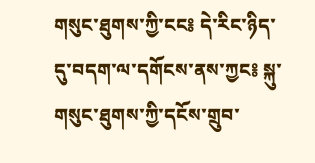གསུང་ཐུགས་ཀྱི་ངང༔ དེ་རིང་ཉིད་དུ་བདག་ལ་དགོངས་ནས་ཀྱང༔ སྐུ་གསུང་ཐུགས་ཀྱི་དངོས་གྲུབ་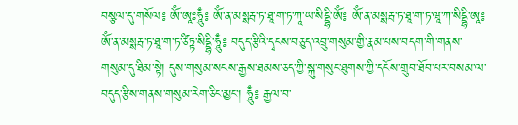བསྩལ་དུ་གསོལ༔ ཨོཾ་ཨཱཿཧཱུྃ༔ ཨོཾ་ན་མསྶརྦ་ཏ་ཐཱ་ག་ཏ་ཀཱ་ཡ་སིདྡྷི་ཨོཾ༔ ཨོཾ་ན་མསྶརྦ་ཏ་ཐཱ་ག་ཏ་ཝཱ་ཀ་སིདྡྷི་ཨཱ༔ ཨོཾ་ན་མསྶརྦ་ཏ་ཐཱ་ག་ཏ་ཙིཏྟ་སིདྡྷི་ཧཱུྃ༔ བདུད་རྩིའི་དྭངས་བཅུད་འབྲུ་གསུམ་གྱི་རྣམ་པས་བདག་གི་གནས་གསུམ་དུ་ཐིམ་སྟེ། དུས་གསུམ་སངས་རྒྱས་ཐམས་ཅད་ཀྱི་སྐུ་གསུང་ཐུགས་ཀྱི་དངོས་གྲུབ་ཐོབ་པར་བསམ་ལ་བདུད་རྩིས་གནས་གསུམ་རེག་ཅིང་མྱང་། ཧཱུྃ༔ རྒྱལ་བ་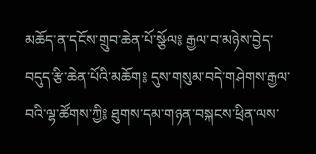མཆོད་ན་དངོས་གྲུབ་ཆེན་པོ་སྩོལ༔ རྒྱལ་བ་མཉེས་བྱེད་བདུད་རྩི་ཆེན་པོའི་མཆོག༔ དུས་གསུམ་བདེ་གཤེགས་རྒྱལ་བའི་ལྷ་ཚོགས་ཀྱི༔ ཐུགས་དམ་གཉན་བསྐངས་ཕྲིན་ལས་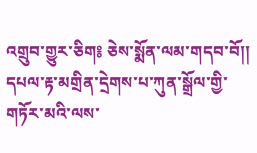འགྲུབ་གྱུར་ཅིག༔ ཅེས་སྨོན་ལམ་གདབ་བོ།།
དཔལ་རྟ་མགྲིན་དྲེགས་པ་ཀུན་སྒྲོལ་གྱི་གཏོར་མའི་ལས་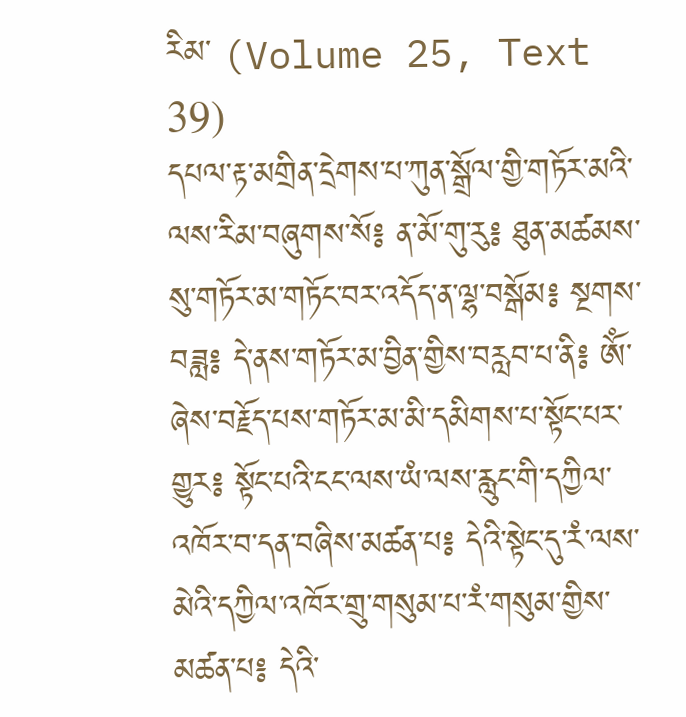རིམ་ (Volume 25, Text 39)
དཔལ་རྟ་མགྲིན་དྲེགས་པ་ཀུན་སྒྲོལ་གྱི་གཏོར་མའི་ལས་རིམ་བཞུགས་སོ༔ ན་མོ་གུ་རུ༔ ཐུན་མཚམས་སུ་གཏོར་མ་གཏོང་བར་འདོད་ན་ལྷ་བསྒོམ༔ སྔགས་བཟླ༔ དེ་ནས་གཏོར་མ་བྱིན་གྱིས་བརླབ་པ་ནི༔ ཨོཾ་ཞེས་བརྗོད་པས་གཏོར་མ་མི་དམིགས་པ་སྟོང་པར་གྱུར༔ སྟོང་པའི་ངང་ལས་ཡཾ་ལས་རླུང་གི་དཀྱིལ་འཁོར་བ་དན་བཞིས་མཚན་པ༔ དེའི་སྟེང་དུ་རཾ་ལས་མེའི་དཀྱིལ་འཁོར་གྲུ་གསུམ་པ་རཾ་གསུམ་གྱིས་མཚན་པ༔ དེའི་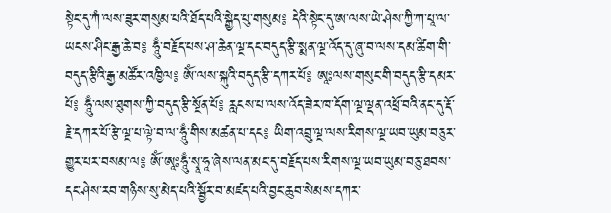སྟེང་དུ་ཀཾ་ལས་ཟུར་གསུམ་པའི་ཐོད་པའི་སྒྱེད་པུ་གསུམ༔ དེའི་སྟེང་དུ་ཨ་ལས་ཡེ་ཤེས་ཀྱི་ཀ་པཱ་ལ་ཡངས་ཤིང་རྒྱ་ཆེ་བ༔ ཧཱུྃ་བརྗོད་པས་ཤ་ཆེན་ལྔ་དང་བདུད་རྩི་སྨན་ལྔ་འོད་དུ་ཞུ་བ་ལས་དམ་ཚིག་གི་བདུད་རྩིའི་རྒྱ་མཚོར་འཁྱིལ༔ ཨོཾ་ལས་སྐུའི་བདུད་རྩི་དཀར་པོ༔ ཨཱཿལས་གསུང་གི་བདུད་རྩི་དམར་པོ༔ ཧཱུྃ་ལས་ཐུགས་ཀྱི་བདུད་རྩི་སྔོན་པོ༔ རླངས་པ་ལས་འོད་ཟེར་ཁ་དོག་ལྔ་ལྡན་འཕྲོ་བའི་ནང་དུ་རྡོ་རྗེ་དཀར་པོ་རྩེ་ལྔ་པ་ལྟེ་བ་ལ་ཧཱུྃ་གིས་མཚན་པ་དང༔ ཡིག་འབྲུ་ལྔ་ལས་རིགས་ལྔ་ཡབ་ཡུམ་བཅུར་གྱུར་པར་བསམ་ལ༔ ཨོཾ་ཨཱཿཧཱུྃ་སྭཱ་ཧཱ་ཞེས་ལན་མང་དུ་བརྗོད་པས་རིགས་ལྔ་ཡབ་ཡུམ་བཅུ་ཐབས་དང་ཤེས་རབ་གཉིས་སུ་མེད་པའི་སྦྱོར་བ་མཛད་པའི་བྱང་ཆུབ་སེམས་དཀར་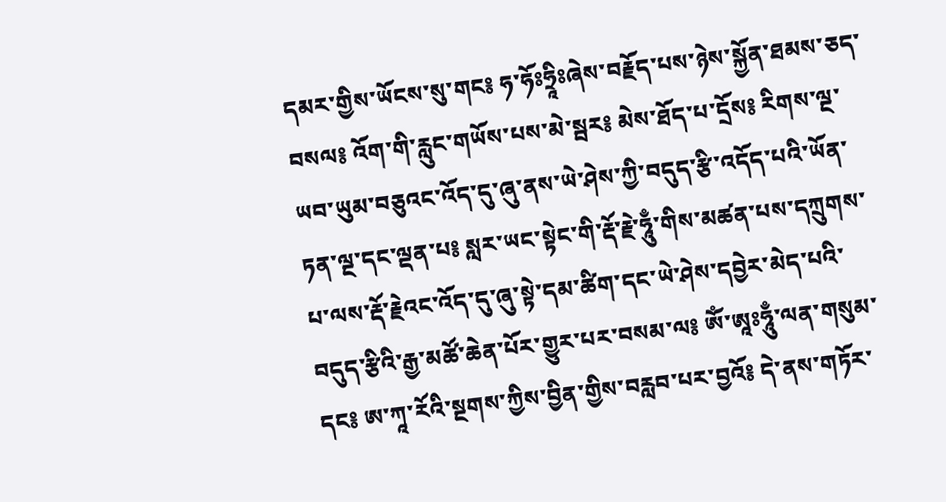དམར་གྱིས་ཡོངས་སུ་གང༔ ཧ་ཧོཿཧྲཱིཿཞེས་བརྗོད་པས་ཉེས་སྐྱོན་ཐམས་ཅད་བསལ༔ འོག་གི་རླུང་གཡོས་པས་མེ་སྦར༔ མེས་ཐོད་པ་དྲོས༔ རིགས་ལྔ་ཡབ་ཡུམ་བཅུའང་འོད་དུ་ཞུ་ནས་ཡེ་ཤེས་ཀྱི་བདུད་རྩི་འདོད་པའི་ཡོན་ཏན་ལྔ་དང་ལྡན་པ༔ སླར་ཡང་སྟེང་གི་རྡོ་རྗེ་ཧཱུྃ་གིས་མཚན་པས་དཀྲུགས་པ་ལས་རྡོ་རྗེའང་འོད་དུ་ཞུ་སྟེ་དམ་ཚིག་དང་ཡེ་ཤེས་དབྱེར་མེད་པའི་བདུད་རྩིའི་རྒྱ་མཚོ་ཆེན་པོར་གྱུར་པར་བསམ་ལ༔ ཨོཾ་ཨཱཿཧཱུྃ་ལན་གསུམ་དང༔ ཨ་ཀཱ་རོའི་སྔགས་ཀྱིས་བྱིན་གྱིས་བརླབ་པར་བྱའོ༔ དེ་ནས་གཏོར་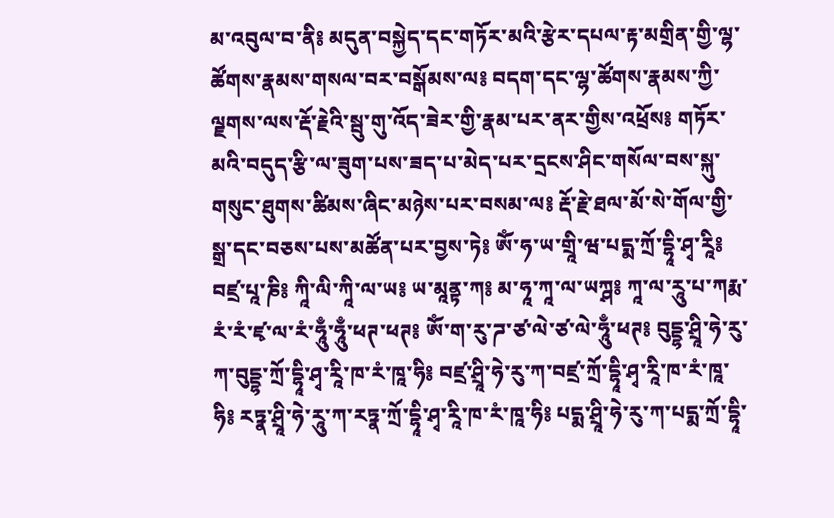མ་འབུལ་བ་ནི༔ མདུན་བསྐྱེད་དང་གཏོར་མའི་རྩེར་དཔལ་རྟ་མགྲིན་གྱི་ལྷ་ཚོགས་རྣམས་གསལ་བར་བསྒོམས་ལ༔ བདག་དང་ལྷ་ཚོགས་རྣམས་ཀྱི་ལྗགས་ལས་རྡོ་རྗེའི་སྦུ་གུ་འོད་ཟེར་གྱི་རྣམ་པར་ནར་གྱིས་འཕྲོས༔ གཏོར་མའི་བདུད་རྩི་ལ་ཟུག་པས་ཟད་པ་མེད་པར་དྲངས་ཤིང་གསོལ་བས་སྐུ་གསུང་ཐུགས་ཚིམས་ཞིང་མཉེས་པར་བསམ་ལ༔ རྡོ་རྗེ་ཐལ་མོ་སེ་གོལ་གྱི་སྒྲ་དང་བཅས་པས་མཚོན་པར་བྱས་ཏེ༔ ཨོཾ་ཧ་ཡ་གྲཱི་ཝ་པདྨ་ཀྲོ་དྷཱི་ཤྭ་རཱི༔ བཛྲ་པཱ་ཎི༔ ཀཱི་ལི་ཀཱི་ལ་ཡ༔ ཡ་མཱནྟ་ཀ༔ མ་ཧཱ་ཀཱ་ལ་ཡཀྴ༔ ཀཱ་ལ་རཱུ་པ་ཀརྨ་རཾ་རཾ་ཛྭ་ལ་རཾ་ཧཱུྃ་ཧཱུྃ་ཕཊ་ཕཊ༔ ཨོཾ་ག་རུ་ཌ་ཙ་ལེ་ཙ་ལེ་ཧཱུྃ་ཕཊ༔ བུདྡྷ་ཤྲཱི་ཧེ་རུ་ཀ་བུདྡྷ་ཀྲོ་དྷཱི་ཤྭ་རཱི་ཁ་རཾ་ཁཱ་ཧི༔ བཛྲ་ཤྲཱི་ཧེ་རུ་ཀ་བཛྲ་ཀྲོ་དྷཱི་ཤྭ་རཱི་ཁ་རཾ་ཁཱ་ཧི༔ རཏྣ་ཤྲཱི་ཧེ་རཱུ་ཀ་རཏྣ་ཀྲོ་དྷཱི་ཤྭ་རཱི་ཁ་རཾ་ཁཱ་ཧི༔ པདྨ་ཤྲཱི་ཧེ་རུ་ཀ་པདྨ་ཀྲོ་དྷཱི་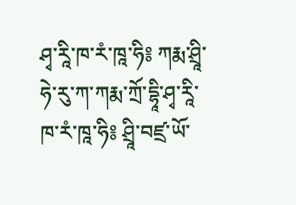ཤྭ་རཱི་ཁ་རཾ་ཁཱ་ཧི༔ ཀརྨ་ཤྲཱི་ཧེ་རུ་ཀ་ཀརྨ་ཀྲོ་དྷཱི་ཤྭ་རཱི་ཁ་རཾ་ཁཱ་ཧི༔ ཤྲཱི་བཛྲ་ཡོ་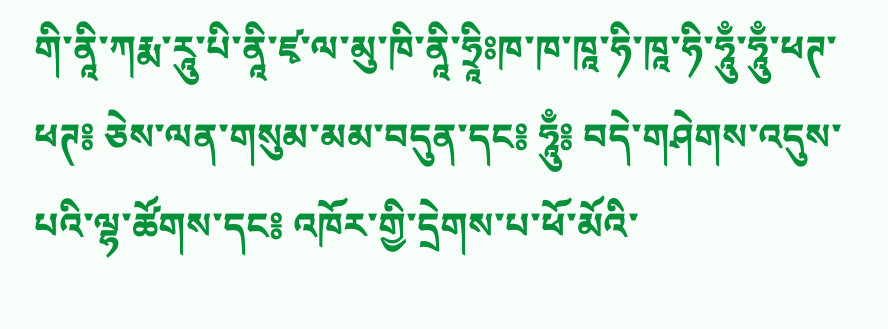གི་ནཱི་ཀརྨ་རཱུ་པི་ནཱི་ཛྭ་ལ་མུ་ཁི་ནཱི་ཧྲཱིཿཁ་ཁ་ཁཱ་ཧི་ཁཱ་ཧི་ཧཱུྃ་ཧཱུྃ་ཕཊ་ཕཊ༔ ཅེས་ལན་གསུམ་མམ་བདུན་དང༔ ཧཱུྃ༔ བདེ་གཤེགས་འདུས་པའི་ལྷ་ཚོགས་དང༔ འཁོར་གྱི་དྲེགས་པ་ཕོ་མོའི་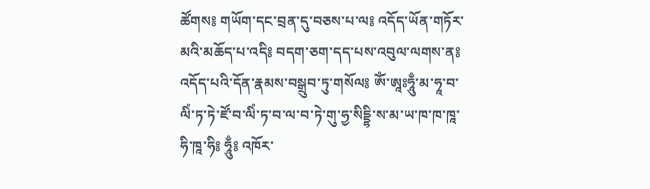ཚོགས༔ གཡོག་དང་བྲན་དུ་བཅས་པ་ལ༔ འདོད་ཡོན་གཏོར་མའི་མཆོད་པ་འདི༔ བདག་ཅག་དད་པས་འབུལ་ལགས་ན༔ འདོད་པའི་དོན་རྣམས་བསྒྲུབ་ཏུ་གསོལ༔ ཨོཾ་ཨཱཿཧཱུྃ་མ་ཧཱ་བ་ལིཾ་ཏ་ཏེ་ཛོ་བ་ལིཾ་ཏ་བ་ལ་བ་ཏེ་གུ་ཧྱ་སིདྡྷི་ས་མ་ཡ་ཁ་ཁ་ཁཱ་ཧི་ཁཱ་ཧི༔ ཧཱུྃ༔ འཁོར་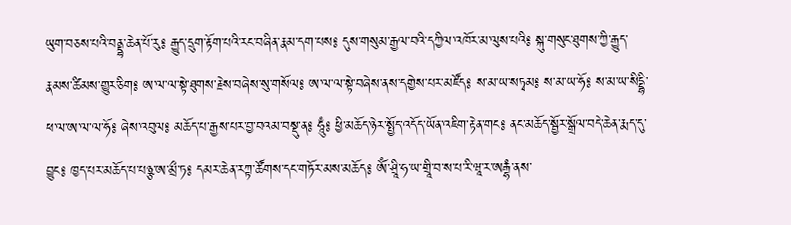ཡུག་བཅས་པའི་བནྡྷ་ཆེན་པོ་རུ༔ རྒྱུད་དྲུག་རྟོག་པའི་རང་བཞིན་རྣམ་དག་པས༔ དུས་གསུམ་རྒྱལ་བའི་དཀྱིལ་འཁོར་མ་ལུས་པའི༔ སྐུ་གསུང་ཐུགས་ཀྱི་རྒྱུད་རྣམས་ཚིམས་གྱུར་ཅིག༔ ཨ་ལ་ལ་སྟེ་ཐུགས་རྗེས་བཞེས་སུ་གསོལ༔ ཨ་ལ་ལ་སྟེ་བཞེས་ནས་དགྱེས་པར་མཛོད༔ ས་མ་ཡ་སཏྭམ༔ ས་མ་ཡ་ཧོ༔ ས་མ་ཡ་སིདྡྷི་ཕ་ལ་ཨ་ལ་ལ་ཧོ༔ ཞེས་འབུལ༔ མཆོད་པ་རྒྱས་པར་བྱ་བའམ་བསྡུ་ན༔ ཧཱུྃ༔ ཕྱི་མཆོད་ཉེར་སྤྱོད་འདོད་ཡོན་འཇིག་རྟེན་གང༔ ནང་མཆོད་སྦྱོར་སྒྲོལ་བདེ་ཆེན་རྨད་དུ་བྱུང༔ ཁྱད་པར་མཆོད་པ་པཉྩ་ཨ་མྲྀ་ཏ༔ དམར་ཆེན་རཀྟ་ཚོགས་དང་གཏོར་མས་མཆོད༔ ཨོཾ་ཤྲཱི་ཧ་ཡ་གྲཱི་བ་ས་པ་རི་ཝཱ་ར་ཨརྒྷཾ་ནས་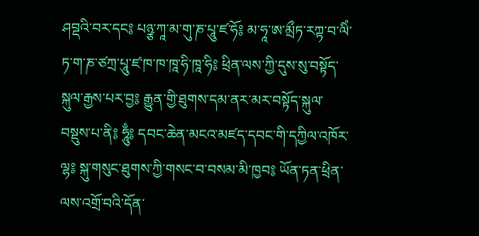ཤབྡའི་བར་དང༔ པཉྩ་ཀཱ་མ་གུ་ཎ་པཱུ་ཛ་ཧོ༔ མ་ཧཱ་ཨ་མྲྀཏ་རཀྟ་བ་ལིཾ་ཏ་ག་ཎ་ཙཀྲ་པཱུ་ཛ་ཁ་ཁ་ཁཱ་ཧི་ཁཱ་ཧི༔ ཕྲིན་ལས་ཀྱི་དུས་སུ་བསྟོད་སྐུལ་རྒྱས་པར་བྱ༔ རྒྱུན་གྱི་ཐུགས་དམ་ནར་མར་བསྟོད་སྐུལ་བསྡུས་པ་ནི༔ ཧཱུྃ༔ དབང་ཆེན་མངའ་མཛད་དབང་གི་དཀྱིལ་འཁོར་ལྷ༔ སྐུ་གསུང་ཐུགས་ཀྱི་གསང་བ་བསམ་མི་ཁྱབ༔ ཡོན་ཏན་ཕྲིན་ལས་འགྲོ་བའི་དོན་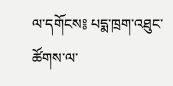ལ་དགོངས༔ པདྨ་ཁྲག་འཐུང་ཚོགས་ལ་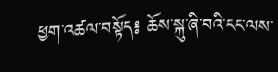ཕྱག་འཚལ་བསྟོད༔ ཆོས་སྐུ་ཞི་བའི་ངང་ལས་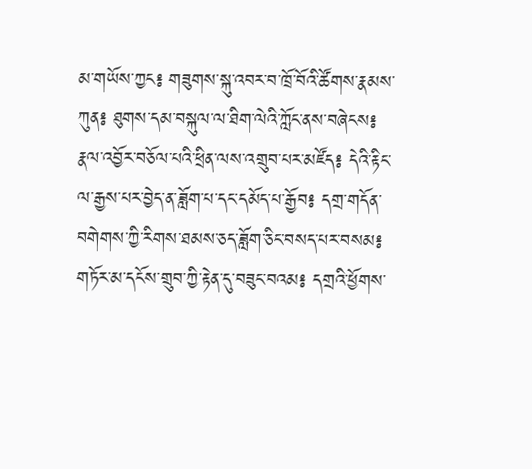མ་གཡོས་ཀྱང༔ གཟུགས་སྐུ་འབར་བ་ཁྲོ་བོའི་ཚོགས་རྣམས་ཀུན༔ ཐུགས་དམ་བསྐུལ་ལ་ཐིག་ལེའི་ཀློང་ནས་བཞེངས༔ རྣལ་འབྱོར་བཅོལ་པའི་ཕྲིན་ལས་འགྲུབ་པར་མཛོད༔ དེའི་རྟིང་ལ་རྒྱས་པར་བྱེད་ན་ཟློག་པ་དང་དམོད་པ་རྒྱོབ༔ དགྲ་གདོན་བགེགས་ཀྱི་རིགས་ཐམས་ཅད་ཟློག་ཅིང་བསད་པར་བསམ༔ གཏོར་མ་དངོས་གྲུབ་ཀྱི་རྟེན་དུ་བཟུང་བའམ༔ དགྲའི་ཕྱོགས་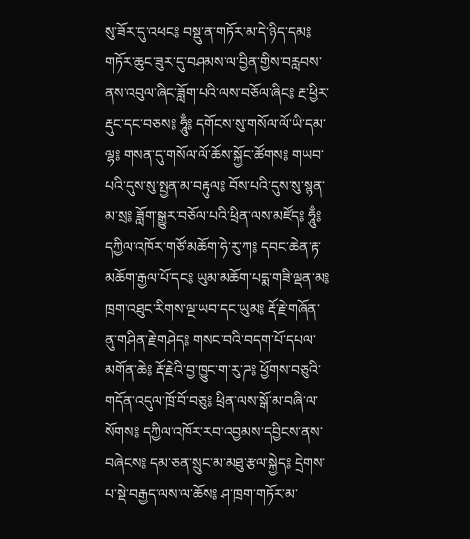སུ་ཟོར་དུ་འཕང༔ བསྡུ་ན་གཏོར་མ་དེ་ཉིད་དམ༔ གཏོར་ཆུང་ཟུར་དུ་བཤམས་ལ་བྱིན་གྱིས་བརླབས་ནས་འབུལ་ཞིང་ཟློག་པའི་ལས་བཅོལ་ཞིང༔ རྔ་ཕྱིར་རྡུང་དང་བཅས༔ ཧཱུྃ༔ དགོངས་སུ་གསོལ་ལོ་ཡི་དམ་ལྷ༔ གསན་དུ་གསོལ་ལོ་ཆོས་སྐྱོང་ཚོགས༔ གཡབ་པའི་དུས་སུ་སྤྱན་མ་བརྟུལ༔ བོས་པའི་དུས་སུ་སྙན་མ་སྲ༔ ཟློག་སྒྱུར་བཅོལ་པའི་ཕྲིན་ལས་མཛོད༔ ཧཱུྃ༔ དཀྱིལ་འཁོར་གཙོ་མཆོག་ཧེ་རུ་ཀ༔ དབང་ཆེན་རྟ་མཆོག་རྒྱལ་པོ་དང༔ ཡུམ་མཆོག་པདྨ་གཟི་ལྡན་མ༔ ཁྲག་འཐུང་རིགས་ལྔ་ཡབ་དང་ཡུམ༔ རྡོ་རྗེ་གཞོན་ནུ་གཤིན་རྗེ་གཤེད༔ གསང་བའི་བདག་པོ་དཔལ་མགོན་ཆེ༔ རྡོ་རྗེའི་བྱ་ཁྱུང་ག་རུ་ཌ༔ ཕྱོགས་བཅུའི་གདོན་འདུལ་ཁྲོ་བོ་བཅུ༔ ཕྲིན་ལས་སྒོ་མ་བཞི་ལ་སོགས༔ དཀྱིལ་འཁོར་རབ་འབྱམས་དབྱིངས་ནས་བཞེངས༔ དམ་ཅན་སྲུང་མ་མཐུ་རྩལ་སྐྱེད༔ དྲེགས་པ་སྡེ་བརྒྱད་ལས་ལ་ཆོས༔ ཤ་ཁྲག་གཏོར་མ་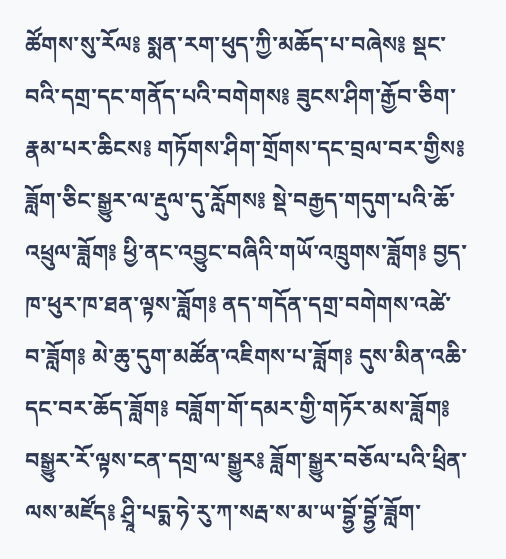ཚོགས་སུ་རོལ༔ སྨན་རག་ཕུད་ཀྱི་མཆོད་པ་བཞེས༔ སྡང་བའི་དགྲ་དང་གནོད་པའི་བགེགས༔ ཟུངས་ཤིག་རྒྱོབ་ཅིག་རྣམ་པར་ཆིངས༔ གཏོགས་ཤིག་གྲོགས་དང་བྲལ་བར་གྱིས༔ ཟློག་ཅིང་སྒྱུར་ལ་རྡུལ་དུ་རློགས༔ སྡེ་བརྒྱད་གདུག་པའི་ཆོ་འཕྲུལ་ཟློག༔ ཕྱི་ནང་འབྱུང་བཞིའི་གཡོ་འཁྲུགས་ཟློག༔ བྱད་ཁ་ཕུར་ཁ་ཐན་ལྟས་ཟློག༔ ནད་གདོན་དགྲ་བགེགས་འཚེ་བ་ཟློག༔ མེ་ཆུ་དུག་མཚོན་འཇིགས་པ་ཟློག༔ དུས་མིན་འཆི་དང་བར་ཆོད་ཟློག༔ བཟློག་གོ་དམར་གྱི་གཏོར་མས་ཟློག༔ བསྒྱུར་རོ་ལྟས་ངན་དགྲ་ལ་སྒྱུར༔ ཟློག་སྒྱུར་བཅོལ་པའི་ཕྲིན་ལས་མཛོད༔ ཤྲཱི་པདྨ་ཧེ་རུ་ཀ་སརྦ་ས་མ་ཡ་བྷྱོ་བྷྱོ་ཟློག་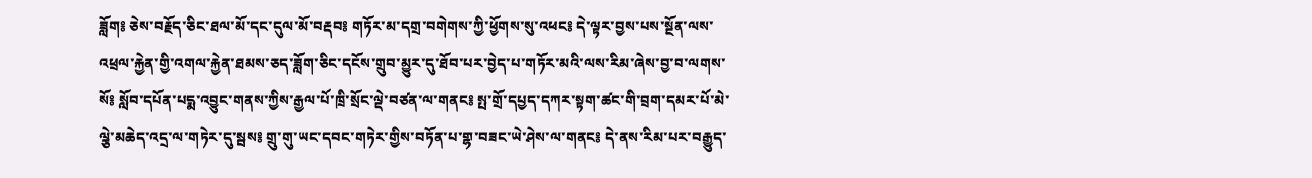ཟློག༔ ཅེས་བརྗོད་ཅིང་ཐལ་མོ་དང་དུལ་མོ་བརྡབ༔ གཏོར་མ་དགྲ་བགེགས་ཀྱི་ཕྱོགས་སུ་འཕང༔ དེ་ལྟར་བྱས་པས་སྔོན་ལས་འཕྲལ་རྐྱེན་གྱི་འགལ་རྐྱེན་ཐམས་ཅད་ཟློག་ཅིང་དངོས་གྲུབ་མྱུར་དུ་ཐོབ་པར་བྱེད་པ་གཏོར་མའི་ལས་རིམ་ཞེས་བྱ་བ་ལགས་སོ༔ སློབ་དཔོན་པདྨ་འབྱུང་གནས་ཀྱིས་རྒྱལ་པོ་ཁྲི་སྲོང་ལྡེ་བཙན་ལ་གནང༔ སྤ་གྲོ་དཔྱད་དཀར་སྟག་ཚང་གི་བྲག་དམར་པོ་མེ་ལྕེ་མཆེད་འདྲ་ལ་གཏེར་དུ་སྦས༔ གྲུ་གུ་ཡང་དབང་གཏེར་གྱིས་བཏོན་པ་གྷ་བཟང་ཡེ་ཤེས་ལ་གནང༔ དེ་ནས་རིམ་པར་བརྒྱུད་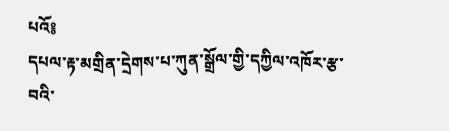པའོ༔
དཔལ་རྟ་མགྲིན་དྲེགས་པ་ཀུན་སྒྲོལ་གྱི་དཀྱིལ་འཁོར་རྩ་བའི་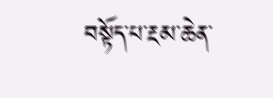བསྟོད་པ་རྔམ་ཆེན་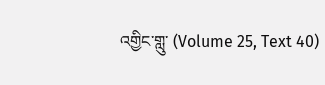འགྱིང་གླུ་ (Volume 25, Text 40)